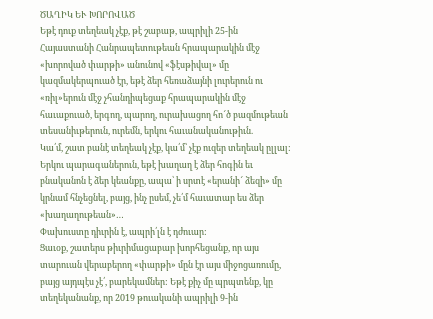ԾԱՂԻԿ ԵՒ ԽՈՐՈՎԱԾ
Եթէ դուք տեղեակ չէք, թէ շաբաթ, ապրիլի 25-ին Հայաստանի Հանրապետութեան հրապարակին մէջ «խորոված փարթի» անունով «ֆէսթիվալ» մը կազմակերպուած էր, եթէ ձեր հեռաձայնի լուրերուն ու «ռիլ»երուն մէջ չհանդիպեցաք հրապարակին մէջ հաւաքուած, երգող, պարող, ուրախացող հո՜ծ բազմութեան տեսանիւթերուն, ուրեմն, երկու հաւանականութիւն.
Կա՛մ, շատ բանէ տեղեակ չէք, կա՛մ՝ չէք ուզեր տեղեակ ըլլալ:
Երկու պարագաներուն, եթէ խաղաղ է ձեր հոգին եւ բնականոն է ձեր կեանքը, ապա՝ ի սրտէ «երանի՜ ձեզի» մը կրնամ հնչեցնել, բայց, ինչ ըսեմ, չե՛մ հաւատար ես ձեր «խաղաղութեան»…
Փախուստը դիւրին է, ապրի՛լն է դժուար:
Ցաւօք, շատերս թիւրիմացաբար խորհեցանք, որ այս տարուան վերաբերող «փարթի» մըն էր այս միջոցառումը, բայց այդպէս չէ՛, բարեկամներ: Եթէ քիչ մը պրպտենք, կը տեղեկանանք, որ 2019 թուականի ապրիլի 9-ին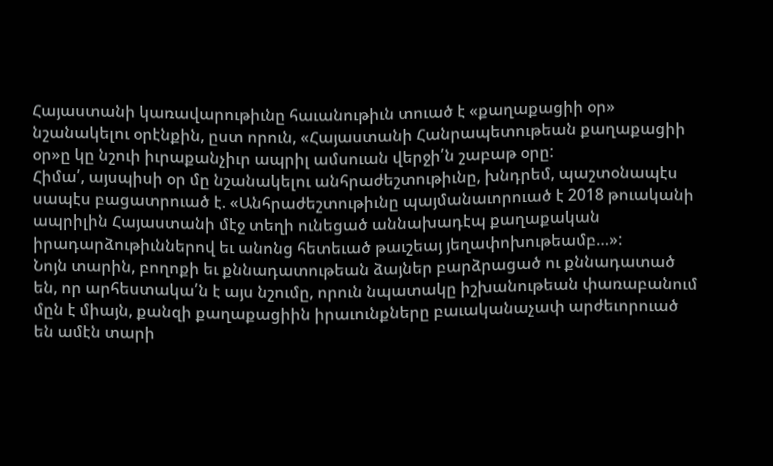Հայաստանի կառավարութիւնը հաւանութիւն տուած է «քաղաքացիի օր» նշանակելու օրէնքին, ըստ որուն, «Հայաստանի Հանրապետութեան քաղաքացիի օր»ը կը նշուի իւրաքանչիւր ապրիլ ամսուան վերջի՛ն շաբաթ օրը:
Հիմա՛, այսպիսի օր մը նշանակելու անհրաժեշտութիւնը, խնդրեմ, պաշտօնապէս սապէս բացատրուած է. «Անհրաժեշտութիւնը պայմանաւորուած է 2018 թուականի ապրիլին Հայաստանի մէջ տեղի ունեցած աննախադէպ քաղաքական իրադարձութիւններով եւ անոնց հետեւած թաւշեայ յեղափոխութեամբ…»:
Նոյն տարին, բողոքի եւ քննադատութեան ձայներ բարձրացած ու քննադատած են, որ արհեստակա՛ն է այս նշումը, որուն նպատակը իշխանութեան փառաբանում մըն է միայն, քանզի քաղաքացիին իրաւունքները բաւականաչափ արժեւորուած են ամէն տարի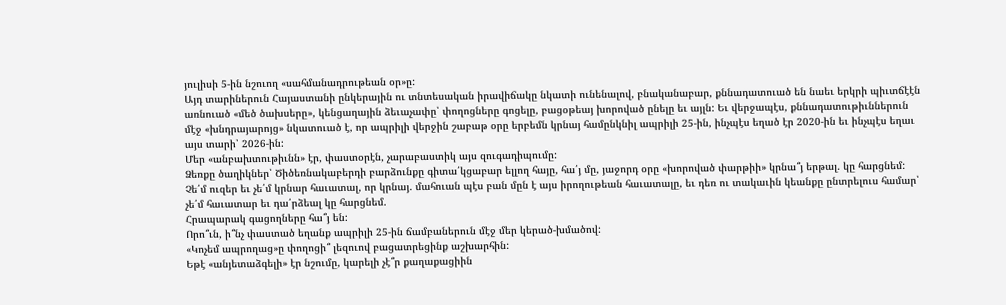յուլիսի 5-ին նշուող «սահմանադրութեան օր»ը:
Այդ տարիներուն Հայաստանի ընկերային ու տնտեսական իրավիճակը նկատի ունենալով, բնականաբար, քննադատուած են նաեւ երկրի պիւտճէէն առնուած «մեծ ծախսերը», կենցաղային ձեւաչափը՝ փողոցները գոցելը, բացօթեայ խորոված ընելը եւ այլն: Եւ վերջապէս, քննադատութիւններուն մէջ «խնդրայարոյց» նկատուած է, որ ապրիլի վերջին շաբաթ օրը երբեմն կրնայ համընկնիլ ապրիլի 25-ին, ինչպէս եղած էր 2020-ին եւ ինչպէս եղաւ այս տարի՝ 2026-ին:
Մեր «անբախտութիւնն» էր, փաստօրէն, չարաբաստիկ այս զուգադիպումը:
Ձեռքը ծաղիկներ՝ Ծիծեռնակաբերդի բարձունքը գիտա՛կցաբար ելլող հայը, հա՛յ մը, յաջորդ օրը «խորոված փարթիի» կրնա՞յ երթալ. կը հարցնեմ:
Չե՛մ ուզեր եւ չե՛մ կրնար հաւատալ, որ կրնայ. մահուան պէս բան մըն է այս իրողութեան հաւատալը, եւ դեռ ու տակաւին կեանքը ընտրելուս համար՝ չե՛մ հաւատար եւ դա՛րձեալ կը հարցնեմ.
Հրապարակ գացողները հա՞յ են:
Որո՞ւն, ի՞նչ փաստած եղանք ապրիլի 25-ին ճամբաներուն մէջ մեր կերած-խմածով:
«Կոչեմ ապրողաց»ը փողոցի՞ լեզուով բացատրեցինք աշխարհին:
Եթէ «անյետաձգելի» էր նշումը, կարելի չէ՞ր քաղաքացիին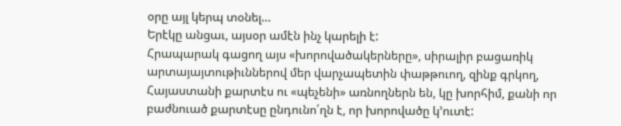օրը այլ կերպ տօնել…
Երէկը անցաւ, այսօր ամէն ինչ կարելի է:
Հրապարակ գացող այս «խորովածակերները», սիրալիր բացառիկ արտայայտութիւններով մեր վարչապետին փաթթուող, զինք գրկող, Հայաստանի քարտէս ու «պեչենի» առնողներն են, կը խորհիմ, քանի որ բաժնուած քարտէսը ընդունո՛ղն է, որ խորովածը կ՚ուտէ: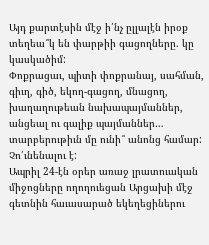Այդ քարտէսին մէջ ի՛նչ ըլլալէն իրօք տեղեա՞կ են փարթիի գացողները. կը կասկածիմ:
Փոքրացաւ, պիտի փոքրանայ, սահման, գիւղ, գիծ, եկող-գացող, մնացող, խաղաղութեան նախապայմաններ, անցեալ ու գալիք պայմաններ… տարբերութիւն մը ունի՞ անոնց համար:
Չո՛ւնենալու է:
Ապրիլ 24-էն օրեր առաջ լրատուական միջոցները ողողուեցան Արցախի մէջ գետնին հաւասարած եկեղեցիներու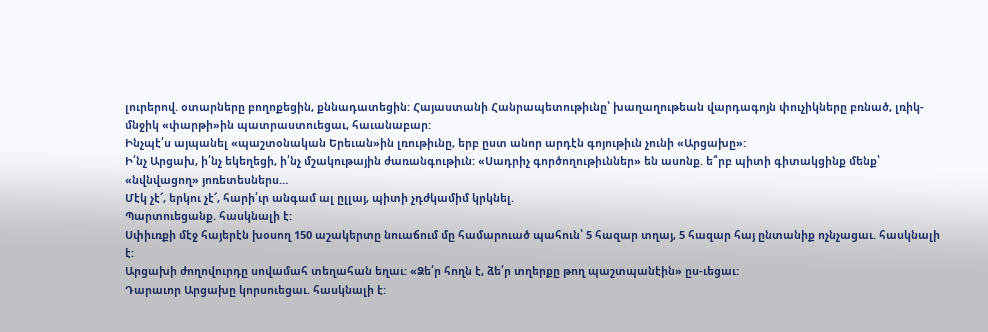լուրերով. օտարները բողոքեցին, քննադատեցին: Հայաստանի Հանրապետութիւնը՝ խաղաղութեան վարդագոյն փուչիկները բռնած, լռիկ-մնջիկ «փարթի»ին պատրաստուեցաւ, հաւանաբար:
Ինչպէ՛ս այպանել «պաշտօնական Երեւան»ին լռութիւնը, երբ ըստ անոր արդէն գոյութիւն չունի «Արցախը»:
Ի՛նչ Արցախ, ի՛նչ եկեղեցի, ի՛նչ մշակութային ժառանգութիւն: «Սադրիչ գործողութիւններ» են ասոնք. ե՞րբ պիտի գիտակցինք մենք՝ «նվնվացող» յոռետեսներս…
Մէկ չէ՜, երկու չէ՜, հարի՛ւր անգամ ալ ըլլայ, պիտի չդժկամիմ կրկնել.
Պարտուեցանք. հասկնալի է:
Սփիւռքի մէջ հայերէն խօսող 150 աշակերտը նուաճում մը համարուած պահուն՝ 5 հազար տղայ, 5 հազար հայ ընտանիք ոչնչացաւ. հասկնալի է:
Արցախի ժողովուրդը սովամահ տեղահան եղաւ: «Ձե՛ր հողն է, ձե՛ր տղերքը թող պաշտպանէին» ըս-ւեցաւ:
Դարաւոր Արցախը կորսուեցաւ. հասկնալի է: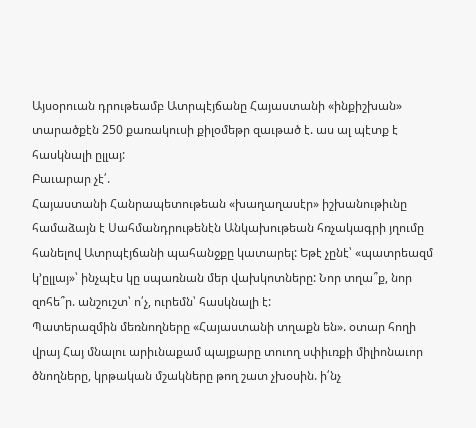Այսօրուան դրութեամբ Ատրպէյճանը Հայաստանի «ինքիշխան» տարածքէն 250 քառակուսի քիլօմեթր զաւթած է. աս ալ պէտք է հասկնալի ըլլայ:
Բաւարար չէ՛.
Հայաստանի Հանրապետութեան «խաղաղասէր» իշխանութիւնը համաձայն է Սահմանդրութենէն Անկախութեան հռչակագրի յղումը հանելով Ատրպէյճանի պահանջքը կատարել: Եթէ չընէ՝ «պատրեազմ կ՚ըլլայ»՝ ինչպէս կը սպառնան մեր վախկոտները: Նոր տղա՞ք, նոր զոհե՞ր. անշուշտ՝ ո՛չ, ուրեմն՝ հասկնալի է:
Պատերազմին մեռնողները «Հայաստանի տղաքն են». օտար հողի վրայ Հայ մնալու արիւնաքամ պայքարը տուող սփիւռքի միլիոնաւոր ծնողները, կրթական մշակները թող շատ չխօսին. ի՛նչ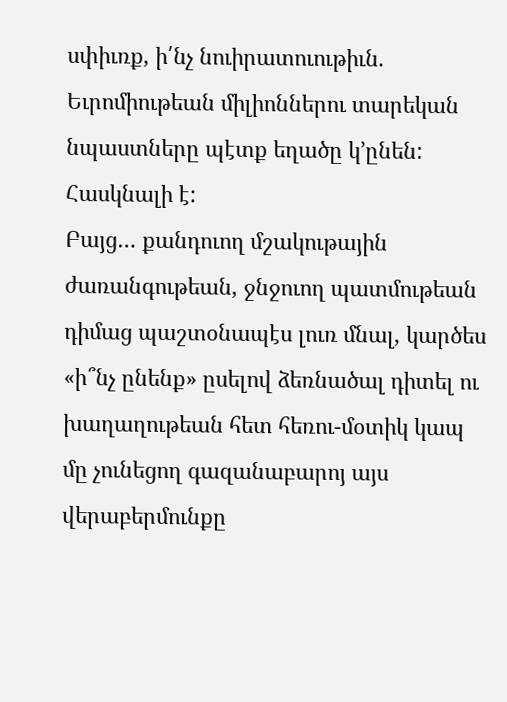սփիւռք, ի՛նչ նուիրատուութիւն. Եւրոմիութեան միլիոններու տարեկան նպաստները պէտք եղածը կ՚ընեն: Հասկնալի է:
Բայց… քանդուող մշակութային ժառանգութեան, ջնջուող պատմութեան դիմաց պաշտօնապէս լուռ մնալ, կարծես «ի՞նչ ընենք» ըսելով ձեռնածալ դիտել ու խաղաղութեան հետ հեռու-մօտիկ կապ մը չունեցող գազանաբարոյ այս վերաբերմունքը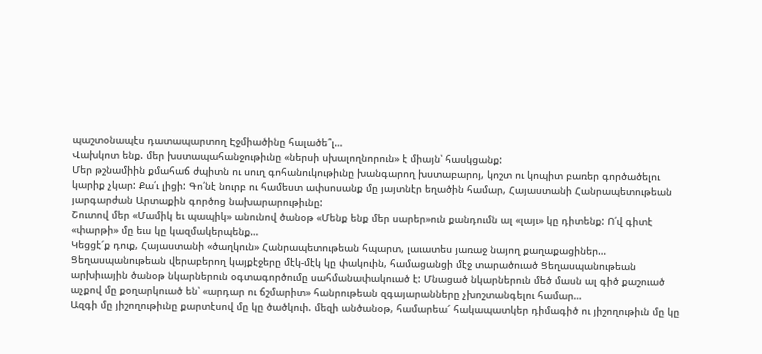պաշտօնապէս դատապարտող Էջմիածինը հալածե՞լ…
Վախկոտ ենք. մեր խստապահանջութիւնը «ներսի սխալողնորուն» է միայն՝ հասկցանք:
Մեր թշնամիին քմահաճ ժպիտն ու սուղ գոհանուկութիւնը խանգարող խստաբարոյ, կոշտ ու կոպիտ բառեր գործածելու կարիք չկար: Քա՛ւ լիցի: Գո՛նէ նուրբ ու համեստ ափսոսանք մը յայտնէր եղածին համար, Հայաստանի Հանրապետութեան յարգարժան Արտաքին գործոց նախարարութիւնը:
Շուտով մեր «Մամիկ եւ պապիկ» անունով ծանօթ «Մենք ենք մեր սարեր»ուն քանդումն ալ «լայւ» կը դիտենք: Ո՛վ գիտէ «փարթի» մը եւս կը կազմակերպենք…
Կեցցէ՜ք դուք, Հայաստանի «ծաղկուն» Հանրապետութեան հպարտ, լաւատես յառաջ նայող քաղաքացիներ…
Ցեղասպանութեան վերաբերող կայքէջերը մէկ-մէկ կը փակուին, համացանցի մէջ տարածուած Ցեղասպանութեան արխիւային ծանօթ նկարներուն օգտագործումը սահմանափակուած է: Մնացած նկարներուն մեծ մասն ալ գիծ քաշուած աչքով մը քօղարկուած են՝ «արդար ու ճշմարիտ» հանրութեան զգայարանները չխոշտանգելու համար…
Ազգի մը յիշողութիւնը քարտէսով մը կը ծածկուի. մեզի անծանօթ, համարեա՜ հակապատկեր դիմագիծ ու յիշողութիւն մը կը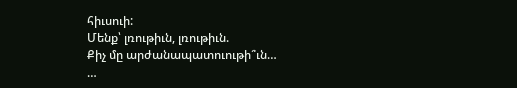հիւսուի:
Մենք՝ լռութիւն, լռութիւն.
Քիչ մը արժանապատուութի՞ւն…
…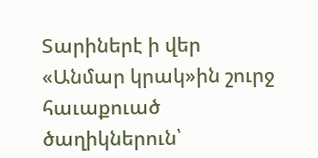Տարիներէ ի վեր «Անմար կրակ»ին շուրջ հաւաքուած ծաղիկներուն՝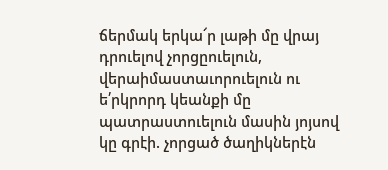ճերմակ երկա՜ր լաթի մը վրայ դրուելով չորցըուելուն, վերաիմաստաւորուելուն ու ե՛րկրորդ կեանքի մը պատրաստուելուն մասին յոյսով կը գրէի. չորցած ծաղիկներէն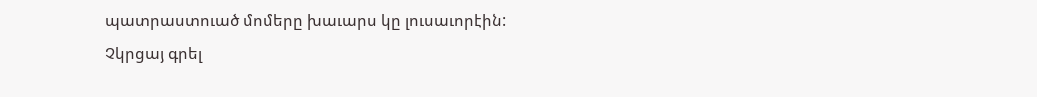պատրաստուած մոմերը խաւարս կը լուսաւորէին:
Չկրցայ գրել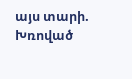այս տարի.
Խռոված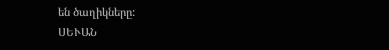են ծաղիկները:
ՍԵՒԱՆ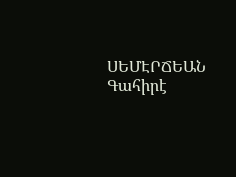ՍԵՄԷՐՃԵԱՆ
Գահիրէ